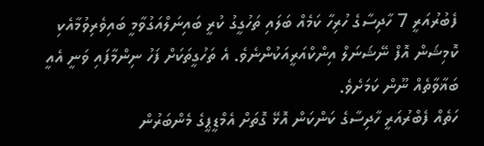ފެބުރުއަރީ 7 ހާދިސާގެ ހުރިހާ ކަމެއް ބަލައި ތަހުގީގު ކުރީ ބައިނަލްއަގުވާމީ ބައިވެރިވުމާއެކި ކޮމިޝަން އޮފް ނޭޝަނަލް އިންކްއަރީއަކުންނެވެ. އެ ތަހުގީތަކަށް ފަހު ނިންމާފައި ވަނީ އެއީ ބަޣާވާތެއް ނޫން ކަމަށެވެ.
ހަތެއް ފެބްރުއަރީ ހާދިސާގެ ކަންކަން އޮޅޭ ގޮތަށް އެމްޑީޕީގެ މެންބަރުން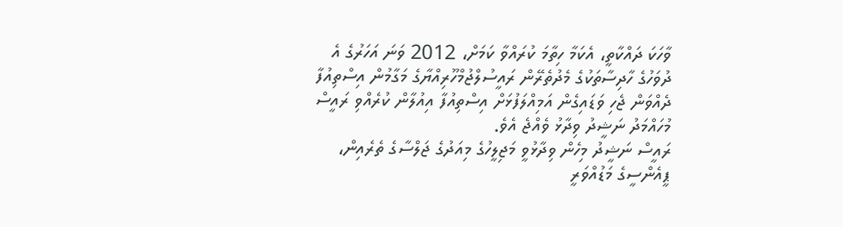ވާހަކަ ދައްކާތީ، އެކަމާ ހިތާމަ ކުރައްވާ ކަމަށް، 2012 ވަނަ އަހަރުގެ އެ ދުވަހުގެ ހާދިސާތަކުގެ މެދުތެރޭން ރައީސުލްޖުމްހޫރިއްޔާގެ މަގާމުން އިސްތިއުފާ ދެއްވަން ޖެހި ވަޑައިގެން އަމިއްލަފުޅަށް އިސްތިއުފާ އިއުލާން ކުރެއްވި ރައީސް މުހައްމަދު ނަޝީދު ވިދާޅު ވެއްޖެ އެވެ.
ރައީސް ނަޝީދު މިހެން ވިދާޅުވީ މަޖިލީހުގެ މިއަދުގެ ޖަލްސާގެ ތެރެއިން، ޕީއެންސީގެ މަޑުއްވަރީ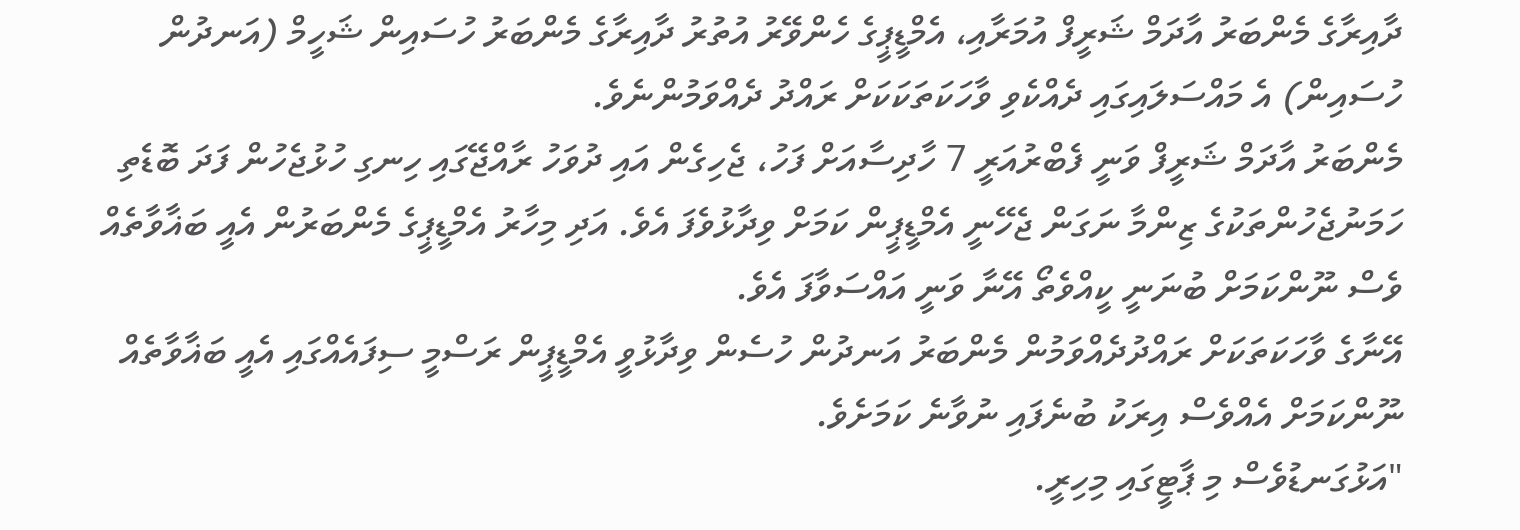ދާއިރާގެ މެންބަރު އާދަމް ޝަރީފް އުމަރާއި، އެމްޑީޕީގެ ހެންވޭރު އުތުރު ދާއިރާގެ މެންބަރު ހުސައިން ޝަހީމް (އަނދުން ހުސައިން) އެ މައްސަލައިގައި ދެއްކެވި ވާހަކަތަކަކަށް ރައްދު ދެއްވަމުންނެވެ.
މެންބަރު އާދަމް ޝަރީފް ވަނީ ފެބްރުއަރީ 7 ހާދިސާއަށް ފަހު، ޖެހިގެން އައި ދުވަހު ރާއްޖޭގައި ހިނގި ހުޅުޖެހުން ފަދަ ބޮޑެތި ހަމަނުޖެހުންތަކުގެ ޒިންމާ ނަގަން ޖެހޭނީ އެމްޑީޕީން ކަމަށް ވިދާޅުވެފަ އެވެ. އަދި މިހާރު އެމްޑީޕީގެ މެންބަރުން އެއީ ބަޣާވާތެއް ވެސް ނޫންކަމަށް ބުނަނީ ކީއްވެތޯ އޭނާ ވަނީ އައްސަވާފަ އެވެ.
އޭނާގެ ވާހަކަތަކަށް ރައްދުދެއްވަމުން މެންބަރު އަނދުން ހުސެން ވިދާޅުވީ އެމްޑީޕީން ރަސްމީ ސިފައެއްގައި އެއީ ބަޣާވާތެއް ނޫންކަމަށް އެއްވެސް އިރަކު ބުނެފައި ނުވާނެ ކަމަށެވެ.
"އަޅުގަނޑުވެސް މި ޕާޓީގައި މިހިރީ.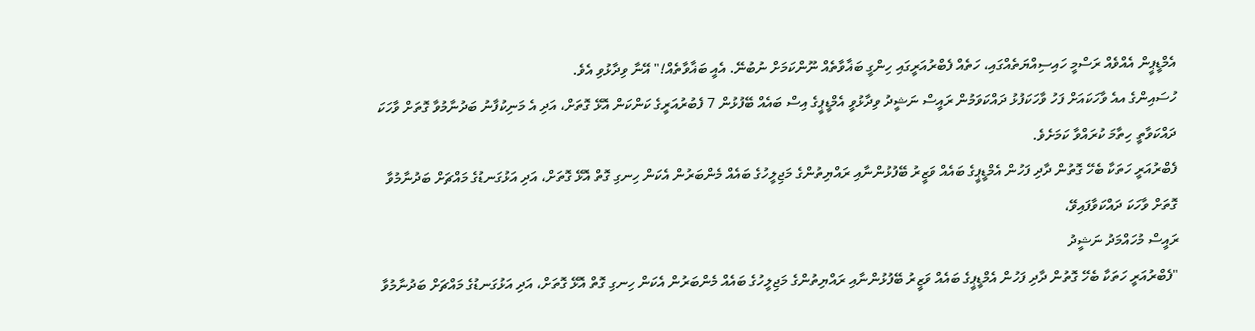އެމްޑީޕީން އެއްވެއް ރަސްމީ ހައިސިއްޔަތެއްގައި، ހަތެއް ފެބްރުއަރީގައި ހިންގީ ބަޣާވާތެއް ނޫންކަމަށް ނުބުނޭ. އެއީ ބަޣާވާތެއް!" އޭނާ ވިދާޅުވި އެވެ.
ހުސައިންގެ އއެ ވާހަކައަށް ފަހު ވާހަކަފުޅު ދައްކަވަމުން ރައީސް ނަޝީދު ވިދާޅުވީ އެމްޑީޕީގެ އިސް ބައެއް ބޭފުޅުން 7 ފެބުރުއަރީގެ ކަންކަން އޮޅޭ ގޮތަށް، އަދި އެ މަނިކުފާނު ބަދުނާމުވާ ގޮތަށް ވާހަކަ ދައްކަވާތީ ހިތާމަ ކުރައްވާ ކަމަށެވެ.
ފެބްރުއަރީ ހަތަކާ ބެހޭ ގޮތުން ދާދި ފަހުން އެމްޑީޕީގެ ބައެއް ވަޒީރު ބޭފުޅުންނާއި ރައްޔިތުންގެ މަޖިލީހުގެ ބައެއް މެންބަރުން އެކަން ހިނގި ގޮތް އޮޅޭ ގޮތަށް، އަދި އަޅުގަނޑުގެ މައްޗަށް ބަދުނާމުވާ ގޮތަށް ވާހަކަ ދައްކަވާފައިވޭ،
ރައީސް މުހައްމަދު ނަޝީދު
"ފެބްރުއަރީ ހަތަކާ ބެހޭ ގޮތުން ދާދި ފަހުން އެމްޑީޕީގެ ބައެއް ވަޒީރު ބޭފުޅުންނާއި ރައްޔިތުންގެ މަޖިލީހުގެ ބައެއް މެންބަރުން އެކަން ހިނގި ގޮތް އޮޅޭ ގޮތަށް، އަދި އަޅުގަނޑުގެ މައްޗަށް ބަދުނާމުވާ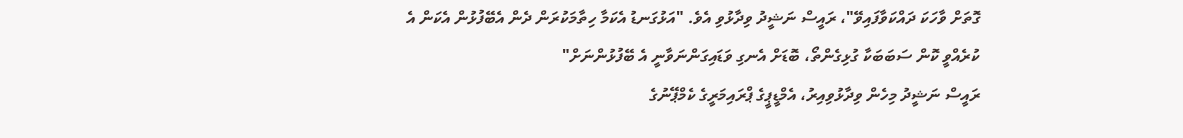ގޮތަށް ވާހަކަ ދައްކަވާފައިވޭ"، ރައީސް ނަޝީދު ވިދާޅުވި އެވެ. "އަޅުގަނޑު އެކަމާ ހިތާމަކުރަން ދެން އެބޭފުޅުން އެކަން އެ ކުރެއްވީ ކޮން ސަބަބަކާ ގުޅިގެންތޯ، ބޮޑަށް އެނގި ވަޑައިގަންނަވާނީ އެ ބޭފުޅުންނަށް"
ރައީސް ނަޝީދު މިހެން ވިދާޅުވިއިރު، އެމްޑީޕީގެ ޕްރައިމަރީގެ ކެމްޕޭނުގެ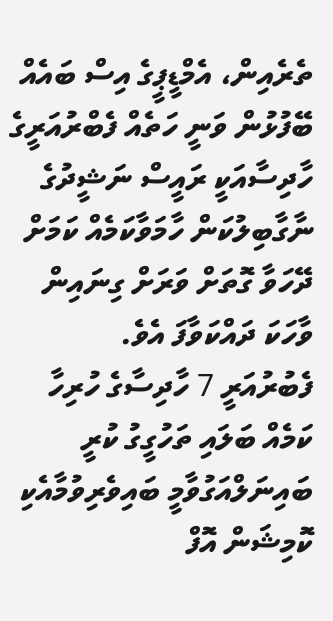ތެރެއިން، އެމްޑީޕީގެ އިސް ބައެއް ބޭފުޅުން ވަނީ ހަތެއް ފެބްރުއަރީގެ ހާދިސާއަކީ ރައީސް ނަޝީދުގެ ނާގާބިލުކަން ހާމަވާކަމެއް ކަމަށް ދޭހަވާ ގޮތަށް ވަރަށް ގިނައިން ވާހަކަ ދައްކަވާފަ އެވެ.
ފެބުރުއަރީ 7 ހާދިސާގެ ހުރިހާ ކަމެއް ބަލައި ތަހުގީގު ކުރީ ބައިނަލްއަގުވާމީ ބައިވެރިވުމާއެކި ކޮމިޝަން އޮފް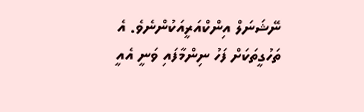ނޭޝަނަލް އިންކްއަރީއަކުންނެވެ. އެ ތަހުގީތަކަށް ފަހު ނިންމާފައި ވަނީ އެއީ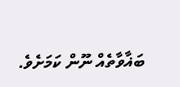ބަޣާވާތެއް ނޫން ކަމަށެވެ.